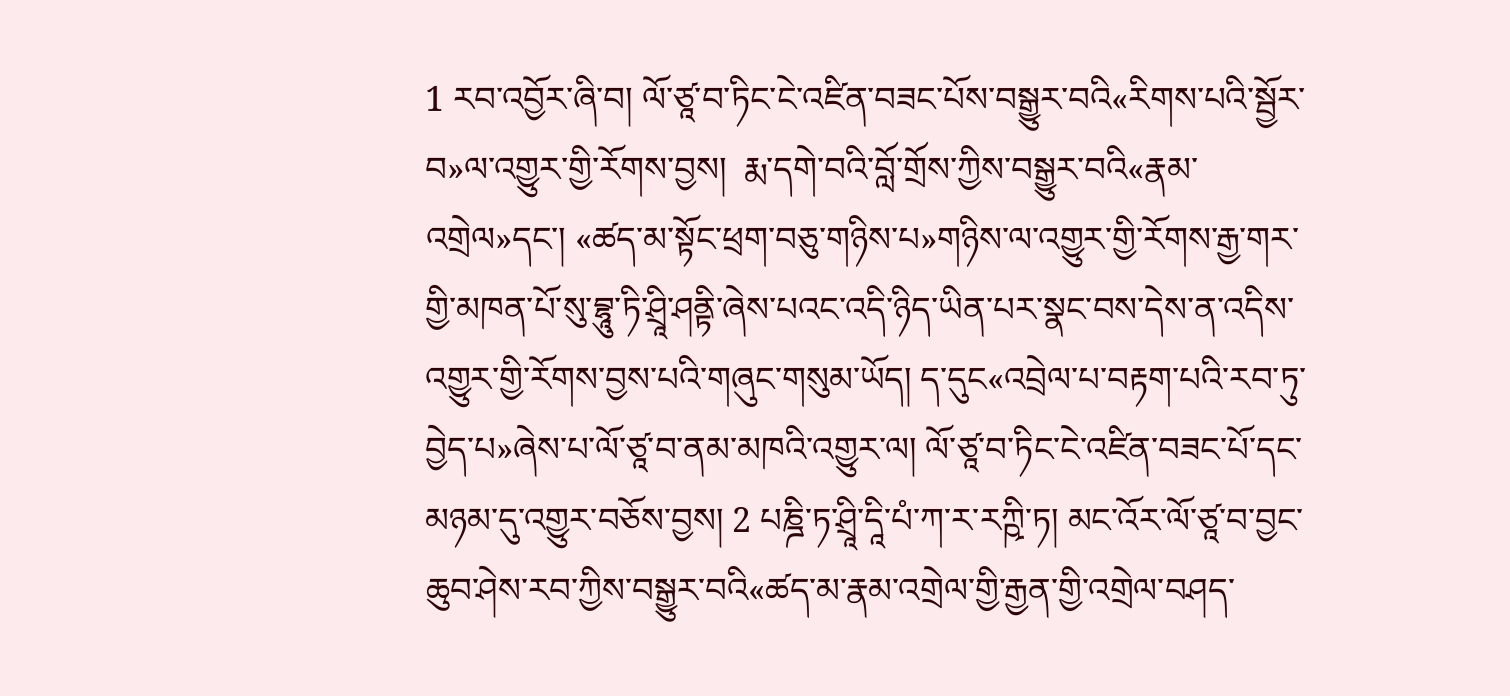1 རབ་འབྱོར་ཞི་བ། ལོ་ཙཱ་བ་ཏིང་ངེ་འཛིན་བཟང་པོས་བསྒྱུར་བའི«རིགས་པའི་སྦྱོར་བ»ལ་འགྱུར་གྱི་རོགས་བྱས།  རྨ་དགེ་བའི་བློ་གྲོས་ཀྱིས་བསྒྱུར་བའི«རྣམ་འགྲེལ»དང་། «ཚད་མ་སྟོང་ཕྲག་བཅུ་གཉིས་པ»གཉིས་ལ་འགྱུར་གྱི་རོགས་རྒྱ་གར་གྱི་མཁན་པོ་སུ་བྷཱུ་ཏི་ཤྲཱི་ཤནྟི་ཞེས་པའང་འདི་ཉིད་ཡིན་པར་སྣང་བས་དེས་ན་འདིས་འགྱུར་གྱི་རོགས་བྱས་པའི་གཞུང་གསུམ་ཡོད། ད་དུང«འབྲེལ་པ་བརྟག་པའི་རབ་ཏུ་བྱེད་པ»ཞེས་པ་ལོ་ཙཱ་བ་ནམ་མཁའི་འགྱུར་ལ། ལོ་ཙཱ་བ་ཏིང་ངེ་འཛིན་བཟང་པོ་དང་མཉམ་དུ་འགྱུར་བཅོས་བྱས། 2 པཎྜི་ཏ་ཤྲཱི་དཱི་པཾ་ཀ་ར་རཀྵི་ཏ། མང་འོར་ལོ་ཙཱ་བ་བྱང་ཆུབ་ཤེས་རབ་ཀྱིས་བསྒྱུར་བའི«ཚད་མ་རྣམ་འགྲེལ་གྱི་རྒྱན་གྱི་འགྲེལ་བཤད་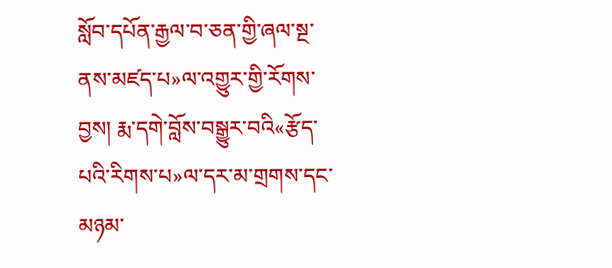སློབ་དཔོན་རྒྱལ་བ་ཅན་གྱི་ཞལ་སྔ་ནས་མཛད་པ»ལ་འགྱུར་གྱི་རོགས་བྱས། རྨ་དགེ་བློས་བསྒྱུར་བའི«རྩོད་པའི་རིགས་པ»ལ་དར་མ་གྲགས་དང་མཉམ་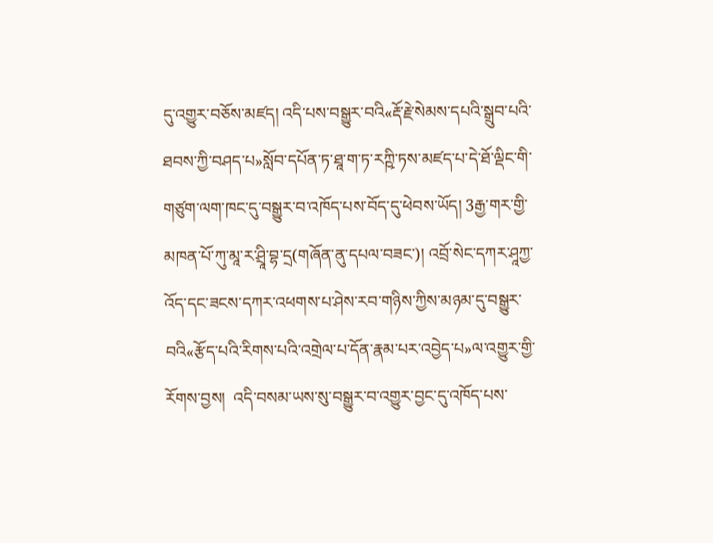དུ་འགྱུར་བཅོས་མཛད། འདི་པས་བསྒྱུར་བའི«རྡོ་རྗེ་སེམས་དཔའི་སྒྲུབ་པའི་ཐབས་ཀྱི་བཤད་པ»སློབ་དཔོན་ཏ་ཐཱ་ག་ཏ་རཀྵི་ཏས་མཛད་པ་དེ་ཐོ་ལྡིང་གི་གཙུག་ལག་ཁང་དུ་བསྒྱུར་བ་འཁོད་པས་བོད་དུ་ཕེབས་ཡོད། 3རྒྱ་གར་གྱི་མཁན་པོ་ཀུ་མཱ་ར་ཤྲཱི་བྷ་དྲ(གཞོན་ནུ་དཔལ་བཟང་)། འབྲོ་སེང་དཀར་ཤཱཀྱ་འོད་དང་ཟངས་དཀར་འཕགས་པ་ཤེས་རབ་གཉིས་ཀྱིས་མཉམ་དུ་བསྒྱུར་བའི«རྩོད་པའི་རིགས་པའི་འགྲེལ་པ་དོན་རྣམ་པར་འབྱེད་པ»ལ་འགྱུར་གྱི་རོགས་བྱས།  འདི་བསམ་ཡས་སུ་བསྒྱུར་བ་འགྱུར་བྱང་དུ་འཁོད་པས་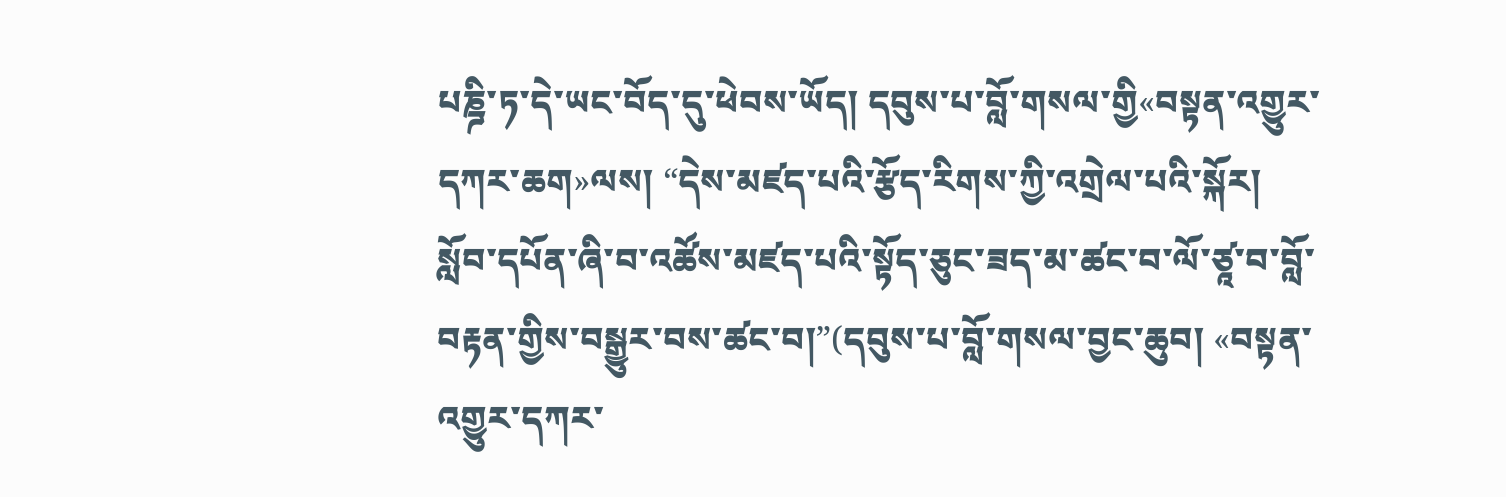པཎྜི་ཏ་དེ་ཡང་བོད་དུ་ཕེབས་ཡོད། དབུས་པ་བློ་གསལ་གྱི«བསྟན་འགྱུར་དཀར་ཆག»ལས། “དེས་མཛད་པའི་རྩོད་རིགས་ཀྱི་འགྲེལ་པའི་སྐོར། སློབ་དཔོན་ཞི་བ་འཚོས་མཛད་པའི་སྟོད་ཅུང་ཟད་མ་ཚང་བ་ལོ་ཙཱ་བ་བློ་བརྟན་གྱིས་བསྒྱུར་བས་ཚང་བ།”(དབུས་པ་བློ་གསལ་བྱང་ཆུབ། «བསྟན་འགྱུར་དཀར་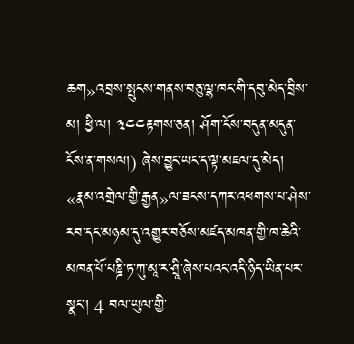ཆག»འབྲས་སྤུངས་གནས་བཅུ་ལྷ་ཁང་གི་དབུ་མེད་བྲིས་མ། ཕྱི་ལ། ༣༤༤རྟགས་ཅན། ཤོག་ངོས་བདུན་མདུན་ངོས་ན་གསལ།) ཞེས་བྱུང་ཡང་ད་ལྟ་མཇལ་དུ་མེད། «རྣམ་འགྲེལ་གྱི་རྒྱན»ལ་ཟངས་དཀར་འཕགས་པ་ཤེས་རབ་དང་མཉམ་དུ་འགྱུར་བཅོས་མཛད་མཁན་གྱི་ཁ་ཆེའི་མཁན་པོ་པཎྜི་ཏ་ཀུ་མཱ་ར་ཤྲཱི་ཞེས་པའང་འདི་ཉིད་ཡིན་པར་སྣང་། 4 བལ་ཡུལ་གྱི་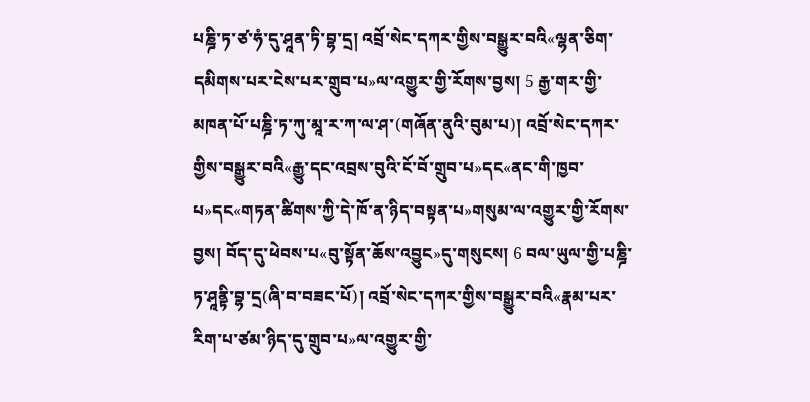པཎྜི་ཏ་ཙ་ཧཾ་དུ་ཤཱན་ཏི་བྷ་དྲ། འབྲོ་སེང་དཀར་གྱིས་བསྒྱུར་བའི«ལྷན་ཅིག་དམིགས་པར་ངེས་པར་གྲུབ་པ»ལ་འགྱུར་གྱི་རོགས་བྱས། 5 རྒྱ་གར་གྱི་མཁན་པོ་པཎྜི་ཏ་ཀུ་མཱ་ར་ཀ་ལ་ཤ་(གཞོན་ནུའི་བུམ་པ)། འབྲོ་སེང་དཀར་གྱིས་བསྒྱུར་བའི«རྒྱུ་དང་འབྲས་བུའི་ངོ་བོ་གྲུབ་པ»དང«ནང་གི་ཁྱབ་པ»དང«གཏན་ཚིགས་ཀྱི་དེ་ཁོ་ན་ཉིད་བསྟན་པ»གསུམ་ལ་འགྱུར་གྱི་རོགས་བྱས། བོད་དུ་ཕེབས་པ«བུ་སྟོན་ཆོས་འབྱུང»དུ་གསུངས། 6 བལ་ཡུལ་གྱི་པཎྜི་ཏ་ཤཱནྟི་བྷ་དྲ(ཞི་བ་བཟང་པོ)། འབྲོ་སེང་དཀར་གྱིས་བསྒྱུར་བའི«རྣམ་པར་རིག་པ་ཙམ་ཉིད་དུ་གྲུབ་པ»ལ་འགྱུར་གྱི་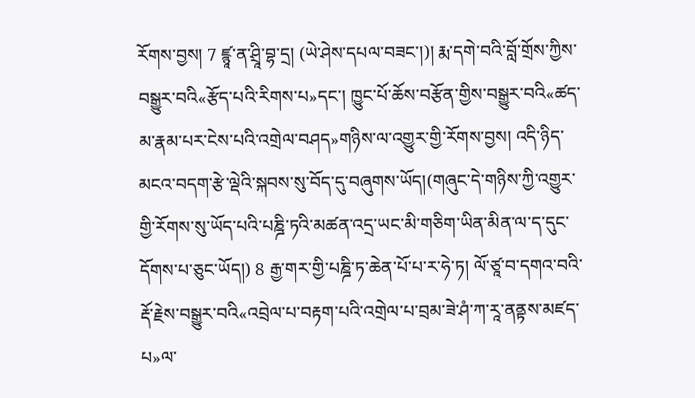རོགས་བྱས། 7 ཛྙཱ་ན་ཤྲཱི་བྷ་དྲ། (ཡེ་ཤེས་དཔལ་བཟང་།)། རྨ་དགེ་བའི་བློ་གྲོས་ཀྱིས་བསྒྱུར་བའི«རྩོད་པའི་རིགས་པ»དང་། ཁྱུང་པོ་ཆོས་བརྩོན་གྱིས་བསྒྱུར་བའི«ཚད་མ་རྣམ་པར་ངེས་པའི་འགྲེལ་བཤད»གཉིས་ལ་འགྱུར་གྱི་རོགས་བྱས། འདི་ཉིད་མངའ་བདག་རྩེ་ལྡེའི་སྐབས་སུ་བོད་དུ་བཞུགས་ཡོད།(གཞུང་དེ་གཉིས་ཀྱི་འགྱུར་གྱི་རོགས་སུ་ཡོད་པའི་པཎྜི་ཏའི་མཚན་འདྲ་ཡང་མི་གཅིག་ཡིན་མིན་ལ་ད་དུང་དོགས་པ་ཅུང་ཡོད།) 8 རྒྱ་གར་གྱི་པཎྜི་ཏ་ཆེན་པོ་པ་ར་ཧེ་ཏ། ལོ་ཙཱ་བ་དགའ་བའི་རྡོ་རྗེས་བསྒྱུར་བའི«འབྲེལ་པ་བརྟག་པའི་འགྲེལ་པ་བྲམ་ཟེ་ཤཾ་ཀ་རཱ་ནནྟས་མཛད་པ»ལ་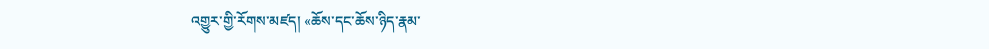འགྱུར་གྱི་རོགས་མཛད། «ཆོས་དང་ཆོས་ཉིད་རྣམ་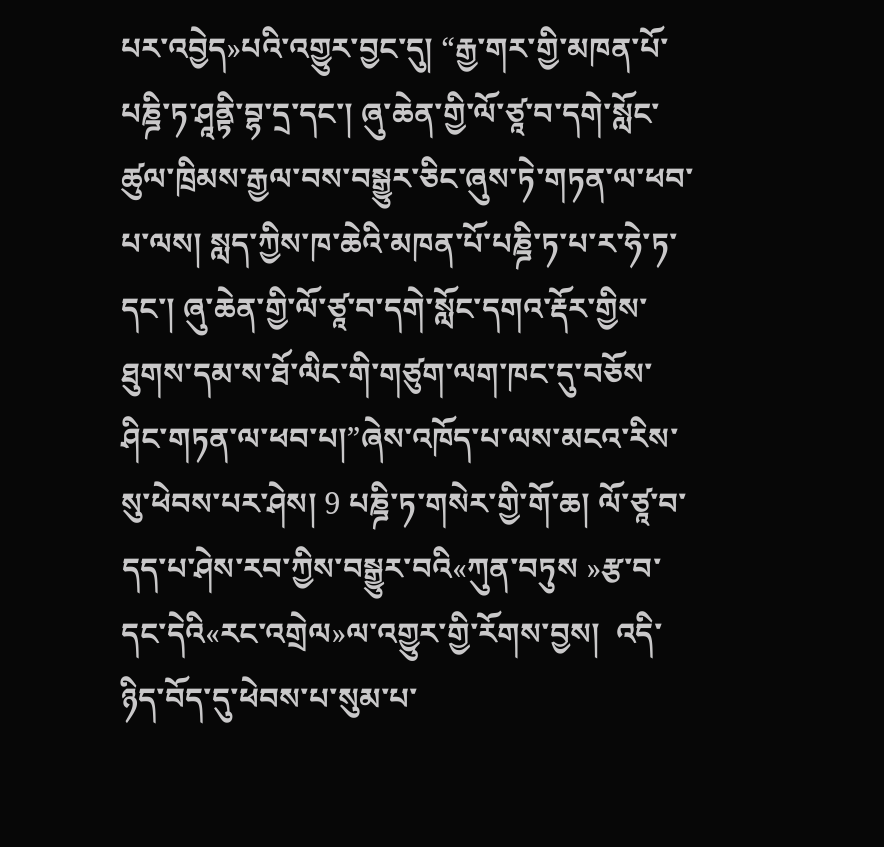པར་འབྱེད»པའི་འགྱུར་བྱང་དུ། “རྒྱ་གར་གྱི་མཁན་པོ་པཎྜི་ཏ་ཤཱནྟི་བྷ་དྲ་དང་། ཞུ་ཆེན་གྱི་ལོ་ཙཱ་བ་དགེ་སློང་ཚུལ་ཁྲིམས་རྒྱལ་བས་བསྒྱུར་ཅིང་ཞུས་ཏེ་གཏན་ལ་ཕབ་པ་ལས། སླད་ཀྱིས་ཁ་ཆེའི་མཁན་པོ་པཎྜི་ཏ་པ་ར་ཧེ་ཏ་དང་། ཞུ་ཆེན་གྱི་ལོ་ཙཱ་བ་དགེ་སློང་དགའ་རྡོར་གྱིས་ཐུགས་དམ་ས་ཐོ་ལིང་གི་གཙུག་ལག་ཁང་དུ་བཅོས་ཤིང་གཏན་ལ་ཕབ་པ།”ཞེས་འཁོད་པ་ལས་མངའ་རིས་སུ་ཕེབས་པར་ཤེས། 9 པཎྜི་ཏ་གསེར་གྱི་གོ་ཆ། ལོ་ཙཱ་བ་དད་པ་ཤེས་རབ་ཀྱིས་བསྒྱུར་བའི«ཀུན་བཏུས »རྩ་བ་དང་དེའི«རང་འགྲེལ»ལ་འགྱུར་གྱི་རོགས་བྱས།  འདི་ཉིད་བོད་དུ་ཕེབས་པ་སུམ་པ་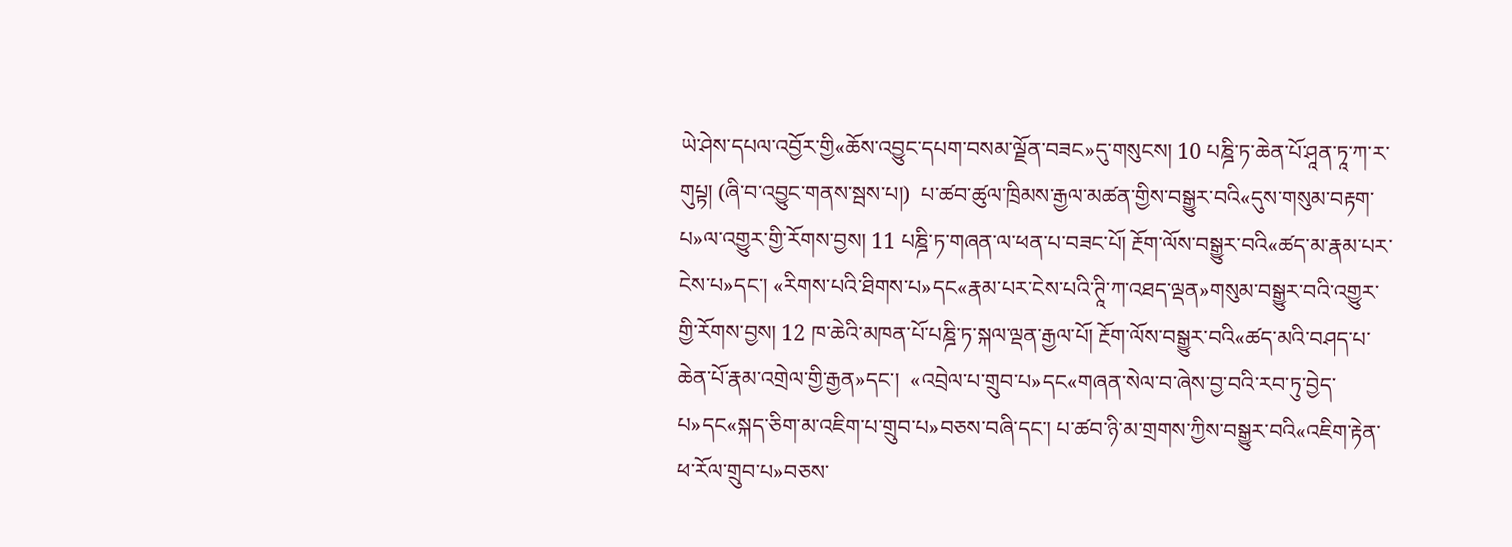ཡེ་ཤེས་དཔལ་འབྱོར་གྱི«ཆོས་འབྱུང་དཔག་བསམ་ལྗོན་བཟང»དུ་གསུངས། 10 པཎྜི་ཏ་ཆེན་པོ་ཤཱན་ཏཱ་ཀ་ར་གུཔྟ། (ཞི་བ་འབྱུང་གནས་སྦས་པ།)  པ་ཚབ་ཚུལ་ཁྲིམས་རྒྱལ་མཚན་གྱིས་བསྒྱུར་བའི«དུས་གསུམ་བརྟག་པ»ལ་འགྱུར་གྱི་རོགས་བྱས། 11 པཎྜི་ཏ་གཞན་ལ་ཕན་པ་བཟང་པོ། རྔོག་ལོས་བསྒྱུར་བའི«ཚད་མ་རྣམ་པར་ངེས་པ»དང་། «རིགས་པའི་ཐིགས་པ»དང«རྣམ་པར་ངེས་པའི་ཊཱི་ཀ་འཐད་ལྡན»གསུམ་བསྒྱུར་བའི་འགྱུར་གྱི་རོགས་བྱས། 12 ཁ་ཆེའི་མཁན་པོ་པཎྜི་ཏ་སྐལ་ལྡན་རྒྱལ་པོ། རྔོག་ལོས་བསྒྱུར་བའི«ཚད་མའི་བཤད་པ་ཆེན་པོ་རྣམ་འགྲེལ་གྱི་རྒྱན»དང་།  «འབྲེལ་པ་གྲུབ་པ»དང«གཞན་སེལ་བ་ཞེས་བྱ་བའི་རབ་ཏུ་བྱེད་པ»དང«སྐད་ཅིག་མ་འཇིག་པ་གྲུབ་པ»བཅས་བཞི་དང་། པ་ཚབ་ཉི་མ་གྲགས་ཀྱིས་བསྒྱུར་བའི«འཇིག་རྟེན་ཕ་རོལ་གྲུབ་པ»བཅས་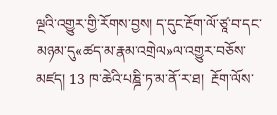ལྔའི་འགྱུར་གྱི་རོགས་བྱས། ད་དུང་རྔོག་ལོ་ཙཱ་བ་དང་མཉམ་དུ«ཚད་མ་རྣམ་འགྲེལ»ལ་འགྱུར་བཅོས་མཛད། 13 ཁ་ཆེའི་པཎྜི་ཏ་མ་ནོ་ར་ཐ།  རྔོག་ལོས་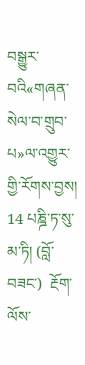བསྒྱུར་བའི«གཞན་སེལ་བ་གྲུབ་པ»ལ་འགྱུར་གྱི་རོགས་བྱས།  14 པཎྜི་ཏ་སུ་མ་ཏི། (བློ་བཟང་)  རྔོག་ལོས་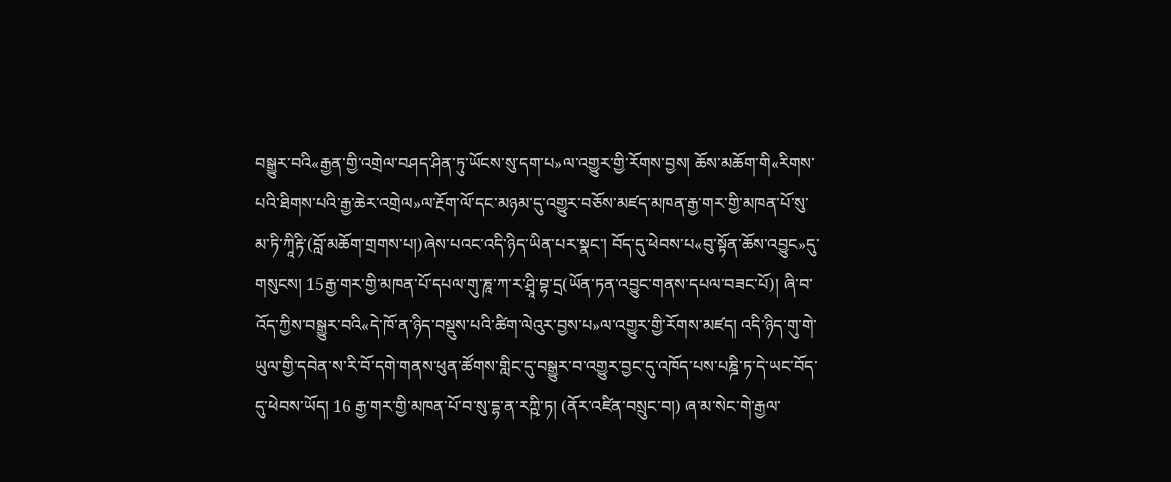བསྒྱུར་བའི«རྒྱན་གྱི་འགྲེལ་བཤད་ཤིན་ཏུ་ཡོངས་སུ་དག་པ»ལ་འགྱུར་གྱི་རོགས་བྱས། ཆོས་མཆོག་གི«རིགས་པའི་ཐིགས་པའི་རྒྱ་ཆེར་འགྲེལ»ལ་རྔོག་ལོ་དང་མཉམ་དུ་འགྱུར་བཅོས་མཛད་མཁན་རྒྱ་གར་གྱི་མཁན་པོ་སུ་མ་ཏི་ཀཱིརྟི་(བློ་མཆོག་གྲགས་པ།)ཞེས་པའང་འདི་ཉིད་ཡིན་པར་སྣང་། བོད་དུ་ཕེབས་པ«བུ་སྟོན་ཆོས་འབྱུང»དུ་གསུངས། 15རྒྱ་གར་གྱི་མཁན་པོ་དཔལ་གུ་ཎཱ་ཀ་ར་ཤྲཱི་བྷ་དྲ(ཡོན་ཏན་འབྱུང་གནས་དཔལ་བཟང་པོ)། ཞི་བ་འོད་ཀྱིས་བསྒྱུར་བའི«དེ་ཁོ་ན་ཉིད་བསྡུས་པའི་ཚིག་ལེའུར་བྱས་པ»ལ་འགྱུར་གྱི་རོགས་མཛད། འདི་ཉིད་གུ་གེ་ཡུལ་གྱི་དབེན་ས་རི་བོ་དགེ་གནས་ཕུན་ཚོགས་གླིང་དུ་བསྒྱུར་བ་འགྱུར་བྱང་དུ་འཁོད་པས་པཎྜི་ཏ་དེ་ཡང་བོད་དུ་ཕེབས་ཡོད། 16 རྒྱ་གར་གྱི་མཁན་པོ་བ་སུ་དྷ་ན་རཀྵི་ཏ། (ནོར་འཛིན་བསྲུང་བ།) ཞ་མ་སེང་གེ་རྒྱལ་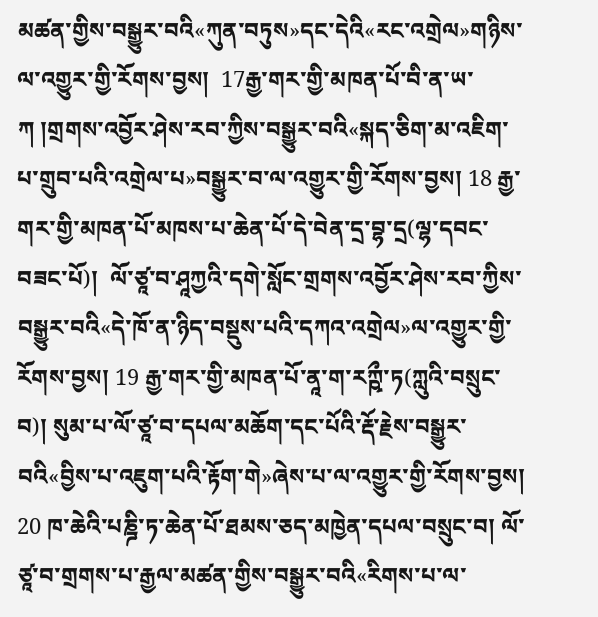མཚན་གྱིས་བསྒྱུར་བའི«ཀུན་བཏུས»དང་དེའི«རང་འགྲེལ»གཉིས་ལ་འགྱུར་གྱི་རོགས་བྱས།  17རྒྱ་གར་གྱི་མཁན་པོ་བི་ན་ཡ་ཀ །གྲགས་འབྱོར་ཤེས་རབ་ཀྱིས་བསྒྱུར་བའི«སྐད་ཅིག་མ་འཇིག་པ་གྲུབ་པའི་འགྲེལ་པ»བསྒྱུར་བ་ལ་འགྱུར་གྱི་རོགས་བྱས། 18 རྒྱ་གར་གྱི་མཁན་པོ་མཁས་པ་ཆེན་པོ་དེ་བེན་དྲ་བྷ་དྲ(ལྷ་དབང་བཟང་པོ)།  ལོ་ཙཱ་བ་ཤཱཀྱའི་དགེ་སློང་གྲགས་འབྱོར་ཤེས་རབ་ཀྱིས་བསྒྱུར་བའི«དེ་ཁོ་ན་ཉིད་བསྡུས་པའི་དཀའ་འགྲེལ»ལ་འགྱུར་གྱི་རོགས་བྱས། 19 རྒྱ་གར་གྱི་མཁན་པོ་ནཱ་ག་རཀྵྀ་ཏ(ཀླུའི་བསྲུང་བ)། སུམ་པ་ལོ་ཙཱ་བ་དཔལ་མཆོག་དང་པོའི་རྡོ་རྗེས་བསྒྱུར་བའི«བྱིས་པ་འཇུག་པའི་རྟོག་གེ»ཞེས་པ་ལ་འགྱུར་གྱི་རོགས་བྱས། 20 ཁ་ཆེའི་པཎྜི་ཏ་ཆེན་པོ་ཐམས་ཅད་མཁྱེན་དཔལ་བསྲུང་བ། ལོ་ཙཱ་བ་གྲགས་པ་རྒྱལ་མཚན་གྱིས་བསྒྱུར་བའི«རིགས་པ་ལ་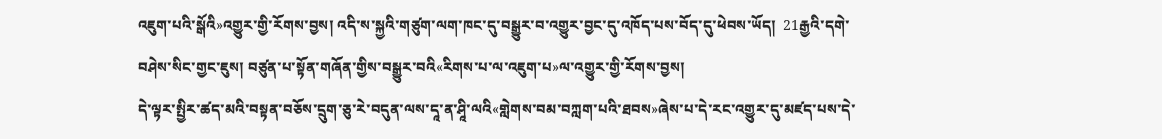འཇུག་པའི་སྒོའི»འགྱུར་གྱི་རོགས་བྱས། འདི་ས་སྐྱའི་གཙུག་ལག་ཁང་དུ་བསྒྱུར་བ་འགྱུར་བྱང་དུ་འཁོད་པས་བོད་དུ་ཕེབས་ཡོད།  21རྒྱའི་དགེ་བཤེས་སིང་གྱང་ཇུས། བཙུན་པ་སྟོན་གཞོན་གྱིས་བསྒྱུར་བའི«རིགས་པ་ལ་འཇུག་པ»ལ་འགྱུར་གྱི་རོགས་བྱས།
དེ་ལྟར་སྤྱིར་ཚད་མའི་བསྟན་བཅོས་དྲུག་ཅུ་རེ་བདུན་ལས་དཱ་ན་ཤཱི་ལའི«གླེགས་བམ་བཀླག་པའི་ཐབས»ཞེས་པ་དེ་རང་འགྱུར་དུ་མཛད་པས་དེ་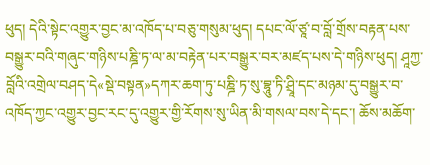ཕུད། དེའི་སྟེང་འགྱུར་བྱང་མ་འཁོད་པ་བཅུ་གསུམ་ཕུད། དཔང་ལོ་ཙཱ་བ་བློ་གྲོས་བརྟན་པས་བསྒྱུར་བའི་གཞུང་གཉིས་པཎྜི་ཏ་ལ་མ་བརྟེན་པར་བསྒྱུར་བར་མཛད་པས་དེ་གཉིས་ཕུད། ཤཱཀྱ་བློའི་འགྲེལ་བཤད་དེ«སྡེ་བསྟན»དཀར་ཆག་ཏུ་པཎྜི་ཏ་སུ་བྷཱུ་ཏི་ཤྲཱི་དང་མཉམ་དུ་བསྒྱུར་བ་འཁོད་ཀྱང་འགྱུར་བྱང་རང་དུ་འགྱུར་གྱི་རོགས་སུ་ཡིན་མི་གསལ་བས་དེ་དང་། ཆོས་མཆོག་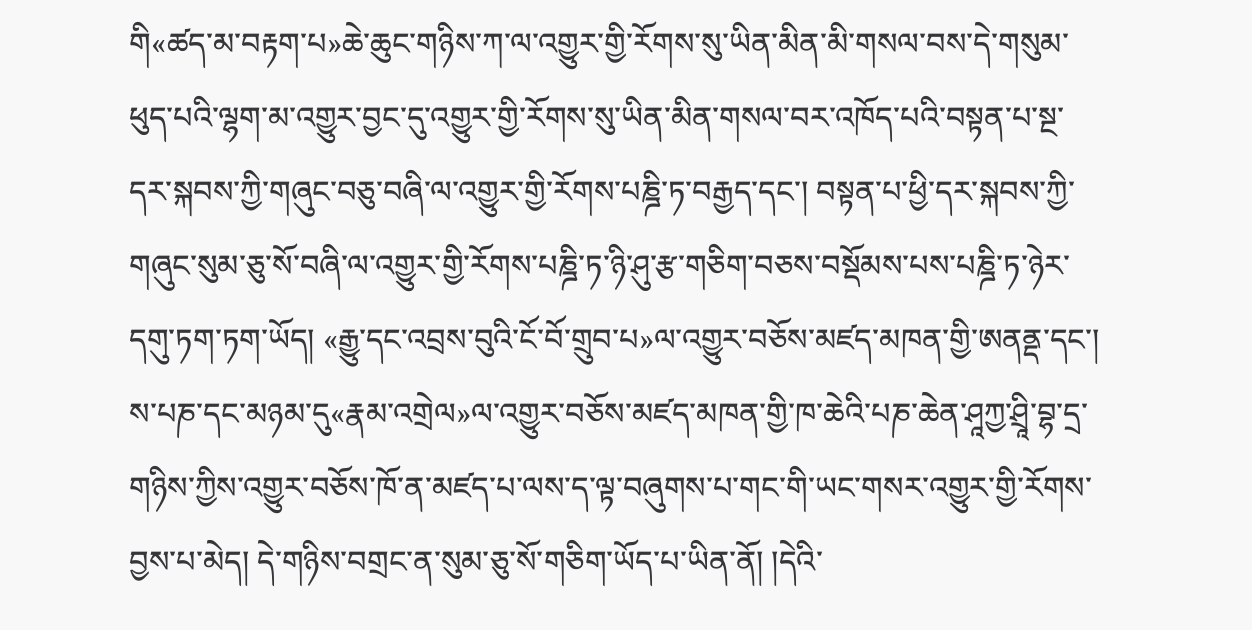གི«ཚད་མ་བརྟག་པ»ཆེ་ཆུང་གཉིས་ཀ་ལ་འགྱུར་གྱི་རོགས་སུ་ཡིན་མིན་མི་གསལ་བས་དེ་གསུམ་ཕུད་པའི་ལྷག་མ་འགྱུར་བྱང་དུ་འགྱུར་གྱི་རོགས་སུ་ཡིན་མིན་གསལ་བར་འཁོད་པའི་བསྟན་པ་སྔ་དར་སྐབས་ཀྱི་གཞུང་བཅུ་བཞི་ལ་འགྱུར་གྱི་རོགས་པཎྜི་ཏ་བརྒྱད་དང་། བསྟན་པ་ཕྱི་དར་སྐབས་ཀྱི་གཞུང་སུམ་ཅུ་སོ་བཞི་ལ་འགྱུར་གྱི་རོགས་པཎྜི་ཏ་ཉི་ཤུ་རྩ་གཅིག་བཅས་བསྡོམས་པས་པཎྜི་ཏ་ཉེར་དགུ་ཏག་ཏག་ཡོད། «རྒྱུ་དང་འབྲས་བུའི་ངོ་བོ་གྲུབ་པ»ལ་འགྱུར་བཅོས་མཛད་མཁན་གྱི་ཨནནྡ་དང་། ས་པཎ་དང་མཉམ་དུ«རྣམ་འགྲེལ»ལ་འགྱུར་བཅོས་མཛད་མཁན་གྱི་ཁ་ཆེའི་པཎ་ཆེན་ཤཱཀྱ་ཤྲཱི་བྷ་དྲ་གཉིས་ཀྱིས་འགྱུར་བཅོས་ཁོ་ན་མཛད་པ་ལས་ད་ལྟ་བཞུགས་པ་གང་གི་ཡང་གསར་འགྱུར་གྱི་རོགས་བྱས་པ་མེད། དེ་གཉིས་བགྲང་ན་སུམ་ཅུ་སོ་གཅིག་ཡོད་པ་ཡིན་ནོ། །དེའི་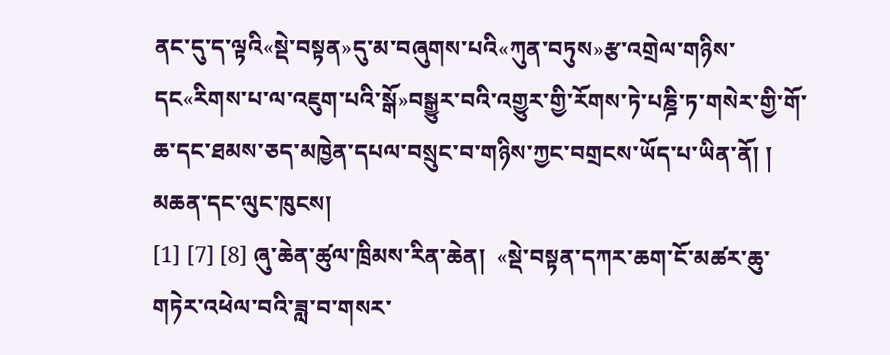ནང་དུ་ད་ལྟའི«སྡེ་བསྟན»དུ་མ་བཞུགས་པའི«ཀུན་བཏུས»རྩ་འགྲེལ་གཉིས་དང«རིགས་པ་ལ་འཇུག་པའི་སྒོ»བསྒྱུར་བའི་འགྱུར་གྱི་རོགས་ཏེ་པཎྜི་ཏ་གསེར་གྱི་གོ་ཆ་དང་ཐམས་ཅད་མཁྱེན་དཔལ་བསྲུང་བ་གཉིས་ཀྱང་བགྲངས་ཡོད་པ་ཡིན་ནོ། །
མཆན་དང་ལུང་ཁུངས།
[1] [7] [8] ཞུ་ཆེན་ཚུལ་ཁྲིམས་རིན་ཆེན།  «སྡེ་བསྟན་དཀར་ཆག་ངོ་མཚར་ཆུ་གཏེར་འཕེལ་བའི་ཟླ་བ་གསར་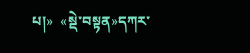པ།»  «སྡེ་བསྟན»དཀར་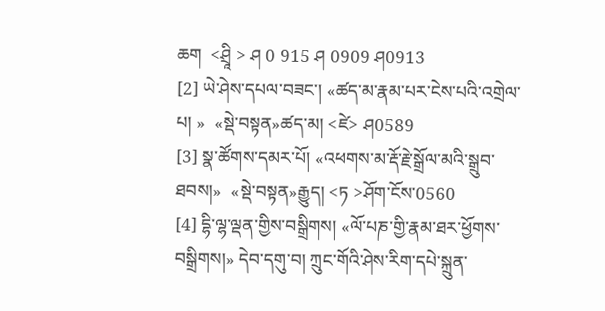ཆག  <ཤྲཱི > ཤ 0 915 ཤ 0909 ཤ0913
[2] ཡེ་ཤེས་དཔལ་བཟང་། «ཚད་མ་རྣམ་པར་ངེས་པའི་འགྲེལ་པ། »  «སྡེ་བསྟན»ཚད་མ། <ཛེ> ཤ0589
[3] སྣ་ཚོགས་དམར་པོ། «འཕགས་མ་རྡོ་རྗེ་སྒྲོལ་མའི་སྒྲུབ་ཐབས།»  «སྡེ་བསྟན»རྒྱུད། <ཏ >ཤོག་ངོས་0560
[4] དྷི་ལྷ་ལྡན་གྱིས་བསྒྲིགས། «ལོ་པཎ་གྱི་རྣམ་ཐར་ཕྱོགས་བསྒྲིགས།» དེབ་དགུ་བ། ཀྲུང་གོའི་ཤེས་རིག་དཔེ་སྐྲུན་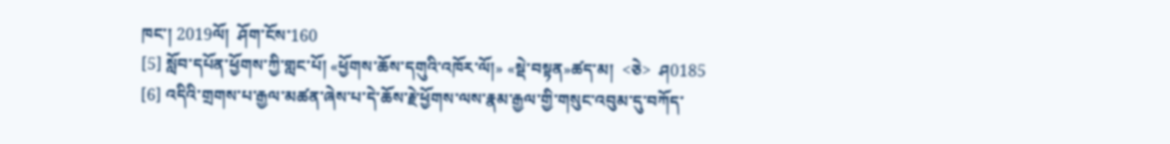ཁང་། 2019ལོ།  ཤོག་ངོས་160
[5] སློབ་དཔོན་ཕྱོགས་ཀྱི་གླང་པོ། «ཕྱོགས་ཆོས་དགུའི་འཁོར་ལོ།» «སྡེ་བསྟན»ཚད་མ།  <ཅེ>  ཤ0185
[6] འདིའི་གྲགས་པ་རྒྱལ་མཚན་ཞེས་པ་དེ་ཆོས་རྗེ་ཕྱོགས་ལས་རྣམ་རྒྱལ་གྱི་གསུང་འབུམ་དུ་བཀོད་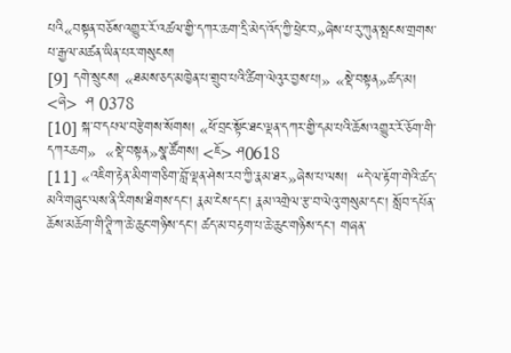པའི«བསྟན་བཅོས་འགྱུར་རོ་འཚལ་གྱི་དཀར་ཆག་དྲི་མེད་འོད་ཀྱི་ཕྲེང་བ»ཞེས་པ་རུ་ཀུན་སྤངས་གྲགས་པ་རྒྱལ་མཚན་ཡིན་པར་གསུངས།
[9] དགེ་སྲུངས། «ཐམས་ཅད་མཁྱེན་པ་གྲུབ་པའི་ཚིག་ལེའུར་བྱས་པ།» «སྡེ་བསྟན»ཚད་མ།  <ཞེ>  ཤ 0378
[10] སྐ་བ་དཔལ་བརྩེགས་སོགས། «ཕོ་བྲང་སྟོང་ཐང་ལྡན་དཀར་གྱི་དམ་པའི་ཆོས་འགྱུར་རོ་ཅོག་གི་དཀརཆག»  «སྡེ་བསྟན»སྣ་ཚོགས། <ཇོ> ཤ0618
[11] «འཇིག་རྟེན་མིག་གཅིག་བློ་ལྡན་ཤེས་རབ་ཀྱི་རྣམ་ཐར»ཞེས་པ་ལས།  “དེ་ལ་རྟོག་གེའི་ཚད་མའི་གཞུང་ལས་ནི་རིགས་ཐིགས་དང་། རྣམ་ངེས་དང་། རྣམ་འགྲེལ་རྩ་བ་ལེའུ་གསུམ་དང་། སློབ་དཔོན་ཆོས་མཆོག་གི་ཊཱི་ཀ་ཆེ་ཆུང་གཉིས་དང་། ཚད་མ་བརྟག་པ་ཆེ་ཆུང་གཉིས་དང་། གཞན་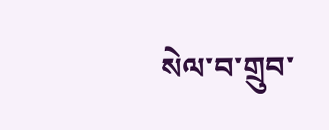སེལ་བ་གྲུབ་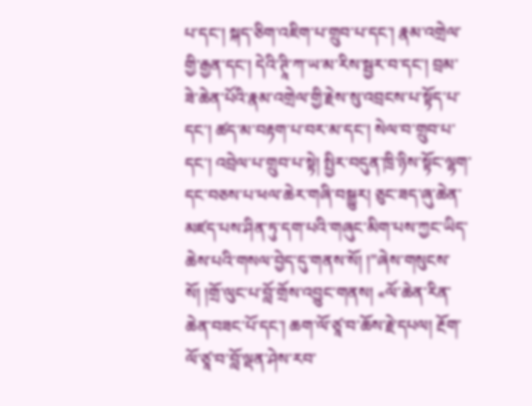པ་དང་། སྐད་ཅིག་འཇིག་པ་གྲུབ་པ་དང་། རྣམ་འགྲེལ་གྱི་རྒྱན་དང་། དེའི་ཊཱི་ཀ་ཡ་མ་རིས་སྦྱར་བ་དང་། བྲམ་ཟེ་ཆེན་པོའི་རྣམ་འགྲེལ་གྱི་རྗེས་སུ་འབྲངས་པ་སྟོད་པ་དང་། ཚད་མ་བརྟག་པ་བར་མ་དང་། སེལ་བ་གྲུབ་པ་དང་། འབྲེལ་པ་གྲུབ་པ་སྟེ། སྤྱིར་བདུན་ཁྲི་ཉིས་སྟོང་ལྷག་དང་བཅས་པ་ཕལ་ཆེར་གཞི་བསྒྱུར། ཅུང་ཟད་ཞུ་ཆེན་མཛད་པས་ཤིན་ཏུ་དག་པའི་གཞུང་མིག་པས་ཀྱང་ཡིད་ཆེས་པའི་གསལ་བྱེད་དུ་གནས་སོ། །”ཞེས་གསུངས་སོ། །གྲོ་ལུང་པ་བློ་གྲོས་འབྱུང་གནས། «ལོ་ཆེན་རིན་ཆེན་བཟང་པོ་དང་། ཆག་ལོ་ཙཱ་བ་ཆོས་རྗེ་དཔལ། རྔོག་ལོ་ཙཱ་བ་བློ་ལྡན་ཤེས་རབ་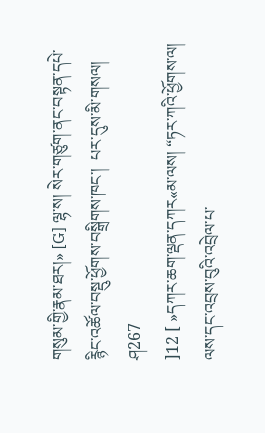གསུམ་གྱི་རྣམ་ཐར།» [G] ལྷ་ས། སེར་གཙུག་ནང་བསྟན་དཔེ་རྙིང་འཚོལ་བསྡུ་ཕྱོགས་བསྒྲིགས་ཁང་།  པར་དུས་མི་གསལ། ཤ267
]12 [ »དཀར་ཆག་ལྡན་དཀར«མ་ལས། “ཏར་ཀའི་ཕྱོགས་ལ། ལས་དང་འབྲས་བུའི་འབྲེལ་པ་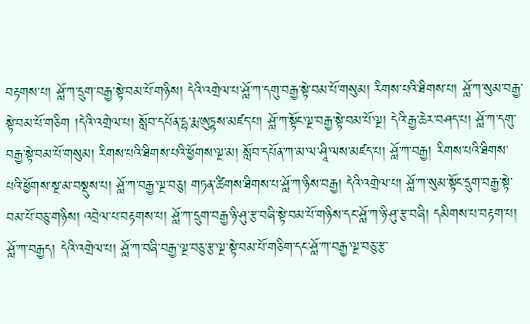བརྟགས་པ། ཤློ་ཀ་དྲུག་བརྒྱ་སྟེ་བམ་པོ་གཉིས། དེའི་འགྲེལ་པ་ཤློ་ཀ་དགུ་བརྒྱ་སྟེ་བམ་པོ་གསུམ། རིགས་པའི་ཐིགས་པ། ཤློ་ཀ་སུམ་བརྒྱ་སྟེ་བམ་པོ་གཅིག །དེའི་འགྲེལ་པ། སློབ་དཔོན་དྷ་རྨ་ཨུཏྟས་མཛད་པ། ཤློ་ཀ་སྟོང་ལྔ་བརྒྱ་སྟེ་བམ་པོ་ལྔ། དེའི་རྒྱ་ཆེར་བཤད་པ། ཤློ་ཀ་དགུ་བརྒྱ་སྟེ་བམ་པོ་གསུམ། རིགས་པའི་ཐིགས་པའི་ཕྱོགས་ལྔ་མ། སློབ་དཔོན་ཀ་མ་ལ་ཤཱི་ལས་མཛད་པ། ཤློ་ཀ་བརྒྱ། རིགས་པའི་ཐིགས་པའི་ཕྱོགས་སྔ་མ་བསྡུས་པ། ཤློ་ཀ་བརྒྱ་ལྔ་བཅུ། གཏན་ཚིགས་ཐིགས་པ་ཤློ་ཀ་ཉིས་བརྒྱ། དེའི་འགྲེལ་པ། ཤློ་ཀ་སུམ་སྟོང་དྲུག་བརྒྱ་སྟེ་བམ་པོ་བཅུ་གཉིས། འབྲེལ་པ་བརྟགས་པ། ཤློ་ཀ་དྲུག་བརྒྱ་ཉི་ཤུ་རྩ་བཞི་སྟེ་བམ་པོ་གཉིས་དང་ཤློ་ཀ་ཉི་ཤུ་རྩ་བཞི། དམིགས་པ་བརྟག་པ། ཤློ་ཀ་བརྒྱད། དེའི་འགྲེལ་པ། ཤློ་ཀ་བཞི་བརྒྱ་ལྔ་བཅུ་རྩ་ལྔ་སྟེ་བམ་པོ་གཅིག་དང་ཤློ་ཀ་བརྒྱ་ལྔ་བཅུ་རྩ་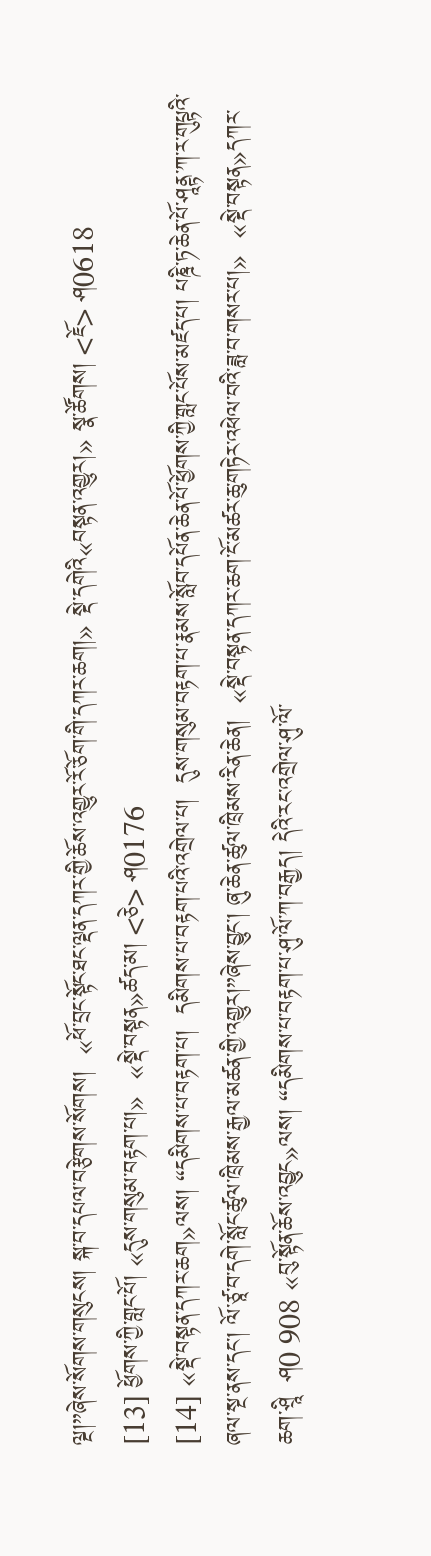ལྔ།”ཞེས་སོགས་གསུངས། སྐ་བ་དཔལ་བརྩེགས་སོགས།  «ཕོ་བྲང་སྟོང་ཐང་ལྡན་དཀར་གྱི་ཆོས་འགྱུར་རོ་ཅོག་གི་དཀར་ཆག།» སྡེ་དགེའི«བསྟན་འགྱུར།» སྣ་ཚོགས། <ཇོ> ཤ0618
[13] ཕྱོགས་ཀྱི་གླང་པོ། «དུས་གསུམ་བརྟག་པ།»  «སྡེ་བསྟན»ཚད་མ། <ཅེ> ཤ0176
[14] «སྡེ་བསྟན་དཀར་ཆག»ལས། “དམིགས་པ་བརྟག་པ།  དམིགས་པ་བརྟག་པའི་འགྲེལ་པ།  དུས་གསུམ་བརྟག་པ་རྣམས་སློབ་དཔོན་ཆེན་པོ་ཕྱོགས་ཀྱི་གླང་པོས་མཛད་པ། པཎྜི་ཏ་ཆེན་པོ་ཤཱནྟ་ཀ་ར་གུཔྟའི་ཞལ་སྔ་ནས་དང་། ལོ་ཙཱ་བ་དགེ་སློང་ཚུལ་ཁྲིམས་རྒྱལ་མཚན་གྱི་འགྱུར།”ཞེས་བྱུང་། ཞུ་ཆེན་ཚུལ་ཁྲིམས་རིན་ཆེན།  «སྡེ་བསྟན་དཀར་ཆག་ངོ་མཚར་ཆུ་གཏེར་འཕེལ་བའི་ཟླ་བ་གསར་པ།»  «སྡེ་བསྟན»དཀར་ཆག་ཤྲཱི  ཤ0 908 «བུ་སྟོན་ཆོས་འབྱུང»ལས། “དམིགས་པ་བརྟག་པ་ཤུ་ལོ་ཀ་བརྒྱད། དེའི་རང་འགྲེལ་ཤུ་ལོ་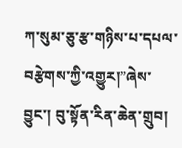ཀ་སུམ་ཅུ་རྩ་གཉིས་པ་དཔལ་བརྩེགས་ཀྱི་འགྱུར།”ཞེས་བྱུང་། བུ་སྟོན་རིན་ཆེན་གྲུབ།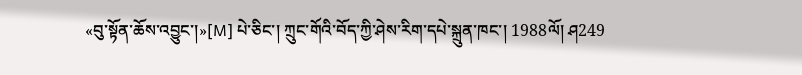«བུ་སྟོན་ཆོས་འབྱུང་།»[M] པེ་ཅིང་། ཀྲུང་གོའི་བོད་ཀྱི་ཤེས་རིག་དཔེ་སྐྲུན་ཁང་། 1988ལོ། ཤ249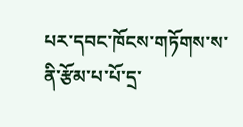པར་དབང་ཁོངས་གཏོགས་ས་ནི་རྩོམ་པ་པོ་དྲ་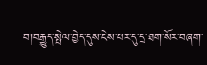བ།བརྒྱུད་སྤེལ་བྱེད་དུས་ངེས་པར་དུ་དྲ་ཐག་སོར་བཞག་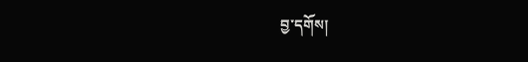བྱ་དགོས།